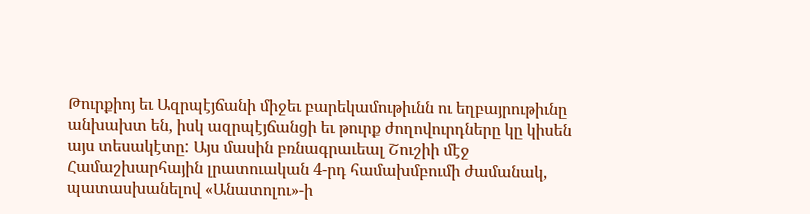Թուրքիոյ եւ Ազրպէյճանի միջեւ բարեկամութիւնն ու եղբայրութիւնը անխախտ են, իսկ ազրպէյճանցի եւ թուրք ժողովուրդները կը կիսեն այս տեսակէտը: Այս մասին բռնագրաւեալ Շուշիի մէջ Համաշխարհային լրատուական 4-րդ համախմբումի ժամանակ, պատասխանելով «Անատոլու»-ի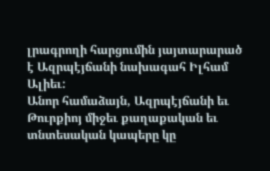լրագրողի հարցումին յայտարարած է Ազրպէյճանի նախագահ Իլհամ Ալիեւ:
Անոր համաձայն, Ազրպէյճանի եւ Թուրքիոյ միջեւ քաղաքական եւ տնտեսական կապերը կը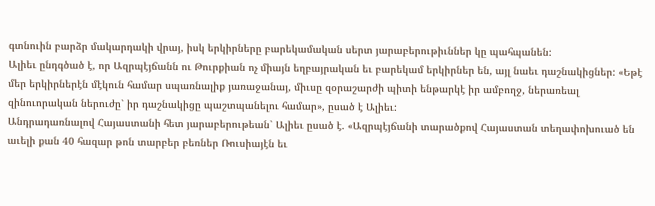գտնուին բարձր մակարդակի վրայ, իսկ երկիրները բարեկամական սերտ յարաբերութիւններ կը պահպանեն:
Ալիեւ ընդգծած է, որ Ազրպէյճանն ու Թուրքիան ոչ միայն եղբայրական եւ բարեկամ երկիրներ են, այլ նաեւ դաշնակիցներ: «Եթէ մեր երկիրներէն մէկուն համար սպառնալիք յառաջանայ, միւսը զօրաշարժի պիտի ենթարկէ իր ամբողջ, ներառեալ զինուորական ներուժը` իր դաշնակիցը պաշտպանելու համար», ըսած է Ալիեւ:
Անդրադառնալով Հայաստանի հետ յարաբերութեան` Ալիեւ ըսած է. «Ազրպէյճանի տարածքով Հայաստան տեղափոխուած են աւելի քան 40 հազար թոն տարբեր բեռներ Ռուսիայէն եւ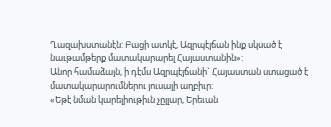Ղազախստանէն: Բացի ատկէ, Ազրպէյճան ինք սկսած է նաւթամթերք մատակարարել Հայաստանին»:
Անոր համաձայն, ի դէմս Ազրպէյճանի` Հայաստան ստացած է մատակարարումներու յուսալի աղբիւր:
«Եթէ նման կարելիութիւն չըլլար, Երեւան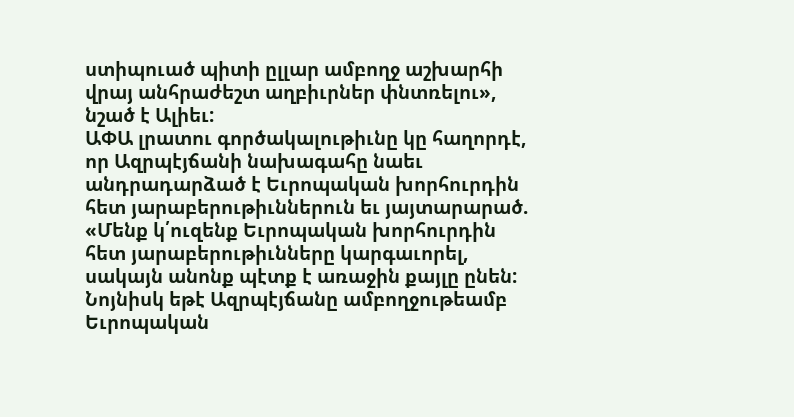ստիպուած պիտի ըլլար ամբողջ աշխարհի վրայ անհրաժեշտ աղբիւրներ փնտռելու», նշած է Ալիեւ:
ԱՓԱ լրատու գործակալութիւնը կը հաղորդէ, որ Ազրպէյճանի նախագահը նաեւ անդրադարձած է Եւրոպական խորհուրդին հետ յարաբերութիւններուն եւ յայտարարած. «Մենք կ՛ուզենք Եւրոպական խորհուրդին հետ յարաբերութիւնները կարգաւորել, սակայն անոնք պէտք է առաջին քայլը ընեն: Նոյնիսկ եթէ Ազրպէյճանը ամբողջութեամբ Եւրոպական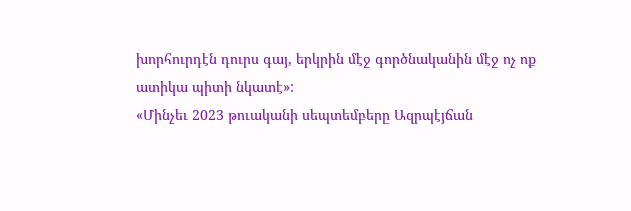խորհուրդէն դուրս գայ, երկրին մէջ գործնականին մէջ ոչ ոք ատիկա պիտի նկատէ»:
«Մինչեւ 2023 թուականի սեպտեմբերը Ազրպէյճան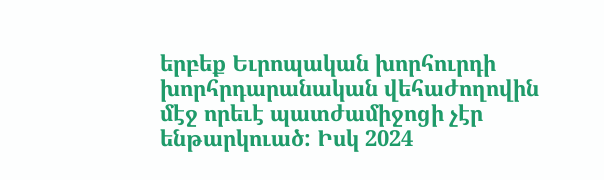երբեք Եւրոպական խորհուրդի խորհրդարանական վեհաժողովին մէջ որեւէ պատժամիջոցի չէր ենթարկուած: Իսկ 2024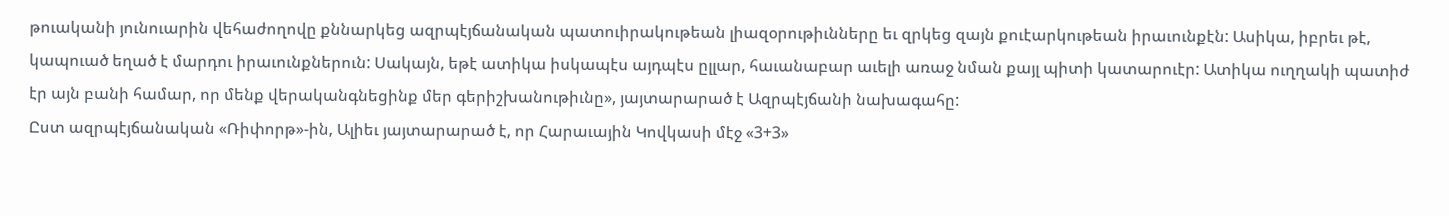թուականի յունուարին վեհաժողովը քննարկեց ազրպէյճանական պատուիրակութեան լիազօրութիւնները եւ զրկեց զայն քուէարկութեան իրաւունքէն: Ասիկա, իբրեւ թէ, կապուած եղած է մարդու իրաւունքներուն: Սակայն, եթէ ատիկա իսկապէս այդպէս ըլլար, հաւանաբար աւելի առաջ նման քայլ պիտի կատարուէր: Ատիկա ուղղակի պատիժ էր այն բանի համար, որ մենք վերականգնեցինք մեր գերիշխանութիւնը», յայտարարած է Ազրպէյճանի նախագահը:
Ըստ ազրպէյճանական «Ռիփորթ»-ին, Ալիեւ յայտարարած է, որ Հարաւային Կովկասի մէջ «3+3»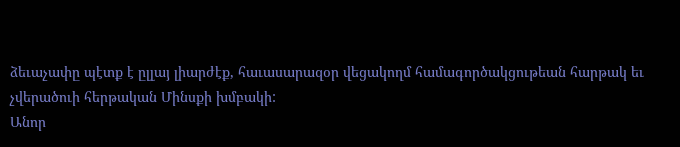ձեւաչափը պէտք է ըլլայ լիարժէք, հաւասարազօր վեցակողմ համագործակցութեան հարթակ եւ չվերածուի հերթական Մինսքի խմբակի:
Անոր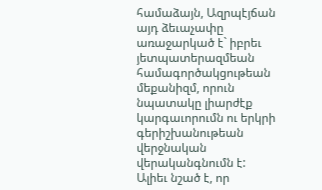համաձայն, Ազրպէյճան այդ ձեւաչափը առաջարկած է` իբրեւ յետպատերազմեան համագործակցութեան մեքանիզմ, որուն նպատակը լիարժէք կարգաւորումն ու երկրի գերիշխանութեան վերջնական վերականգնումն է:
Ալիեւ նշած է, որ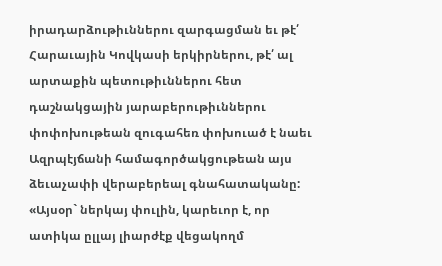իրադարձութիւններու զարգացման եւ թէ՛ Հարաւային Կովկասի երկիրներու, թէ՛ ալ արտաքին պետութիւններու հետ դաշնակցային յարաբերութիւններու փոփոխութեան զուգահեռ փոխուած է նաեւ Ազրպէյճանի համագործակցութեան այս ձեւաչափի վերաբերեալ գնահատականը:
«Այսօր` ներկայ փուլին, կարեւոր է, որ ատիկա ըլլայ լիարժէք վեցակողմ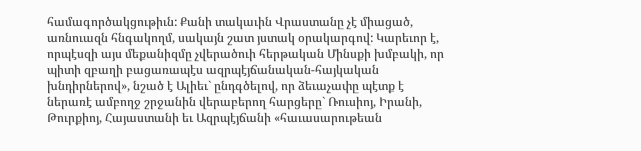համագործակցութիւն: Քանի տակաւին Վրաստանը չէ միացած, առնուազն հնգակողմ, սակայն շատ յստակ օրակարգով: Կարեւոր է, որպէսզի այս մեքանիզմը չվերածուի հերթական Մինսքի խմբակի, որ պիտի զբաղի բացառապէս ազրպէյճանական-հայկական խնդիրներով», նշած է Ալիեւ` ընդգծելով, որ ձեւաչափը պէտք է ներառէ ամբողջ շրջանին վերաբերող հարցերը` Ռուսիոյ, Իրանի, Թուրքիոյ, Հայաստանի եւ Ազրպէյճանի «հաւասարութեան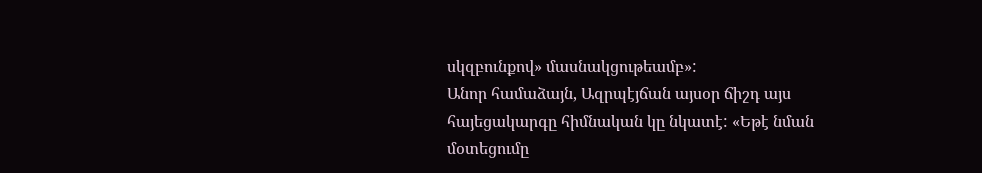սկզբունքով» մասնակցութեամբ»:
Անոր համաձայն, Ազրպէյճան այսօր ճիշդ այս հայեցակարգը հիմնական կը նկատէ: «Եթէ նման մօտեցումը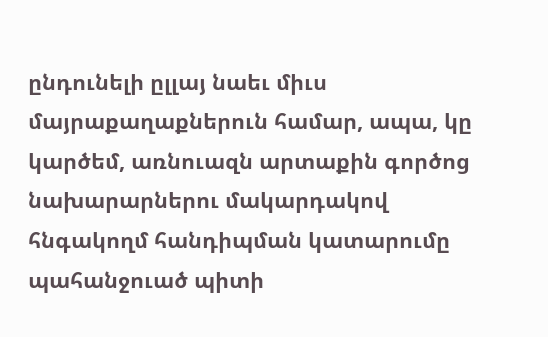ընդունելի ըլլայ նաեւ միւս մայրաքաղաքներուն համար, ապա, կը կարծեմ, առնուազն արտաքին գործոց նախարարներու մակարդակով հնգակողմ հանդիպման կատարումը պահանջուած պիտի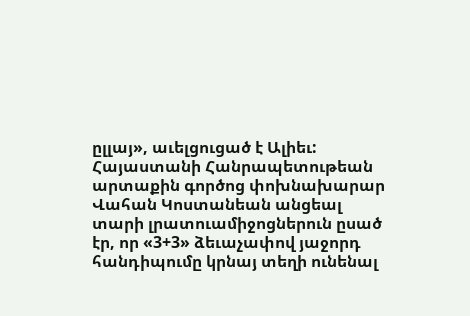ըլլայ», աւելցուցած է Ալիեւ:
Հայաստանի Հանրապետութեան արտաքին գործոց փոխնախարար Վահան Կոստանեան անցեալ տարի լրատուամիջոցներուն ըսած էր, որ «3+3» ձեւաչափով յաջորդ հանդիպումը կրնայ տեղի ունենալ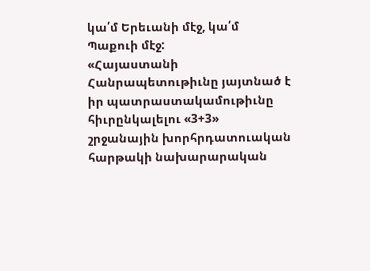կա՛մ Երեւանի մէջ, կա՛մ Պաքուի մէջ:
«Հայաստանի Հանրապետութիւնը յայտնած է իր պատրաստակամութիւնը հիւրընկալելու «3+3» շրջանային խորհրդատուական հարթակի նախարարական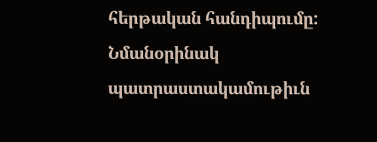հերթական հանդիպումը: Նմանօրինակ պատրաստակամութիւն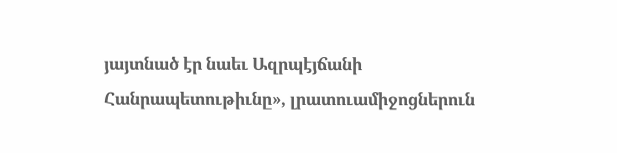յայտնած էր նաեւ Ազրպէյճանի Հանրապետութիւնը», լրատուամիջոցներուն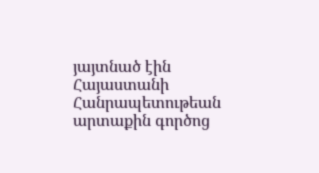յայտնած էին Հայաստանի Հանրապետութեան արտաքին գործոց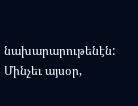նախարարութենէն:
Մինչեւ այսօր,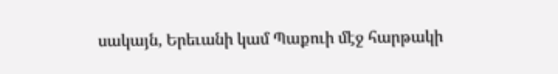սակայն, Երեւանի կամ Պաքուի մէջ հարթակի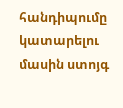հանդիպումը կատարելու մասին ստոյգ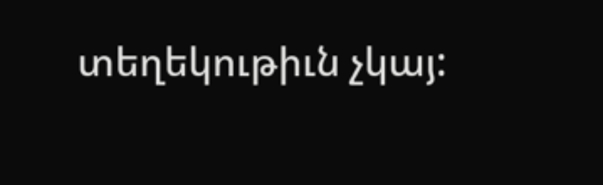տեղեկութիւն չկայ: